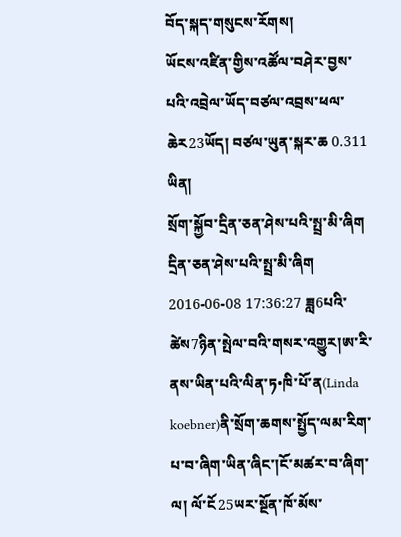བོད་སྐད་གསུངས་རོགས།
ཡོངས་འཛིན་གྱིས་འཚོལ་བཤེར་བྱས་པའི་འབྲེལ་ཡོད་བཙལ་འབྲས་ཕལ་ཆེར23ཡོད། བཙལ་ཡུན་སྐར་ཆ 0.311
ཡིན།
སྲོག་སྐྱོབ་དྲིན་ཅན་ཤེས་པའི་སྤྲ་མི་ཞིག
དྲིན་ཅན་ཤེས་པའི་སྤྲ་མི་ཞིག 2016-06-08 17:36:27 ཟླ6པའི་ཚེས7ཉིན་སྤེལ་བའི་གསར་འགྱུར།ཨ་རི་ནས་ཡིན་པའི་ལིན་ཏ•ཁི་པོ་ན(Linda koebner)ནི་སྲོག་ཆགས་སྤྱོད་ལམ་རིག་པ་བ་ཞིག་ཡིན་ཞིང་།ངོ་མཚར་བ་ཞིག་ལ། ལོ་ངོ25ཡར་སྔོན་ཁོ་མོས་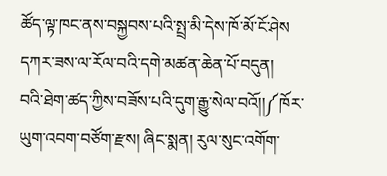ཚོད་ལྟ་ཁང་ནས་བསྐྱབས་པའི་སྤྲ་མི་དེས་ཁོ་མོ་ངོ་ཤེས
དཀར་ཟས་ལ་རོལ་བའི་དགེ་མཚན་ཆེན་པོ་བདུན།
བའི་ཐེག་ཚད་ཀྱིས་བཟོས་པའི་དུག་རྒྱུ་སེལ་བའོ།།༼ཁོར་ཡུག་འབག་བཙོག་རྫས། ཞིང་སྨན། རུལ་སུང་འགོག་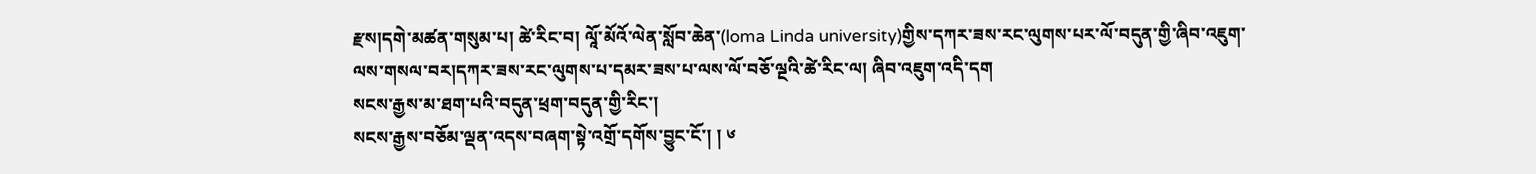རྫས།དགེ་མཚན་གསུམ་པ། ཚེ་རིང་བ། ལཱོ་མོའོ་ལེན་སློབ་ཆེན་(loma Linda university)གྱིས་དཀར་ཟས་རང་ལུགས་པར་ལོ་བདུན་གྱི་ཞིབ་འཇུག་ལས་གསལ་བར།དཀར་ཟས་རང་ལུགས་པ་དམར་ཟས་པ་ལས་ལོ་བཅོ་ལྔའི་ཚེ་རིང་ལ། ཞིབ་འཇུག་འདི་དག
སངས་རྒྱས་མ་ཐག་པའི་བདུན་ཕྲག་བདུན་གྱི་རིང་།
སངས་རྒྱས་བཅོམ་ལྡན་འདས་བཞག་སྟེ་འགྲོ་དགོས་བྱུང་ངོ་། ། ༦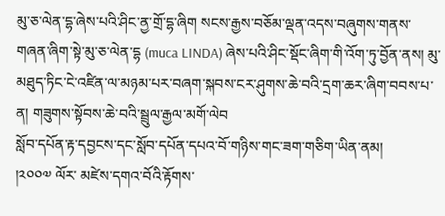མུ་ཅ་ལེན་དྷ་ཞེས་པའི་ཤིང་ནྱ་གྲོ་དྷ་ཞིག སངས་རྒྱས་བཅོམ་ལྡན་འདས་བཞུགས་གནས་གཞན་ཞིག་སྟེ་མུ་ཅ་ལེན་དྷ (muca LINDA) ཞེས་པའི་ཤིང་སྡོང་ཞིག་གི་འོག་ཏུ་བྱོན་ནས། མུ་མཐུད་ཏིང་ངེ་འཛིན་ལ་མཉམ་པར་བཞག་སྐབས་ངར་ཤུགས་ཆེ་བའི་དྲག་ཆར་ཞིག་བབས་པ་ན། གཟུགས་སྟོབས་ཆེ་བའི་སྦྲུལ་རྒྱལ་མགོ་ལེབ
སློབ་དཔོན་རྟ་དབྱངས་དང་སློབ་དཔོན་དཔའ་བོ་གཉིས་གང་ཟག་གཅིག་ཡིན་ནམ།
།༢༠༠༧ ལོར་ མཛེས་དགའ་བོའི་རྟོགས་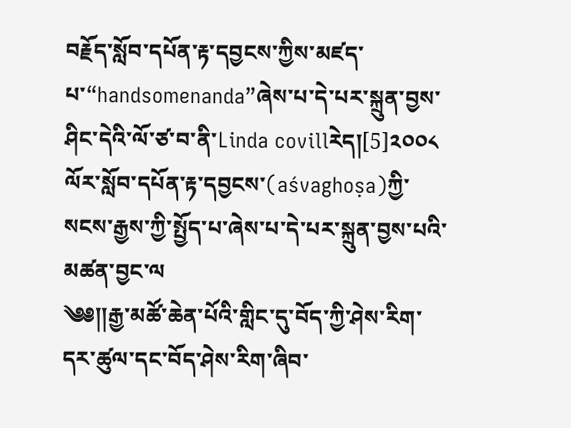བརྗོད་སློབ་དཔོན་རྟ་དབྱངས་ཀྱིས་མཛད་པ་“handsomenanda”ཞེས་པ་དེ་པར་སྐྲུན་བྱས་ཤིང་དེའི་ལོ་ཙ་བ་ནི་Linda covillརེད།[5]༢༠༠༨ ལོར་སློབ་དཔོན་རྟ་དབྱངས་(aśvaghoṣa)ཀྱི་སངས་རྒྱས་ཀྱི་སྤྱོད་པ་ཞེས་པ་དེ་པར་སྐྲུན་བྱས་པའི་མཚན་བྱང་ལ
༄༅།།རྒྱ་མཚོ་ཆེན་པོའི་གླིང་དུ་བོད་ཀྱི་ཤེས་རིག་དར་ཚུལ་དང་བོད་ཤེས་རིག་ཞིབ་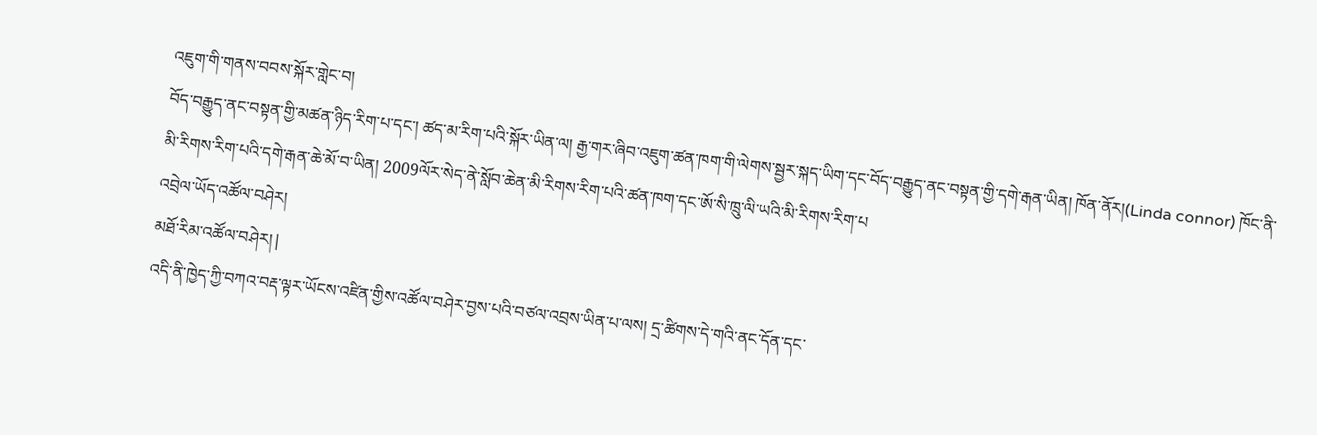འཇུག་གི་གནས་བབས་སྐོར་གླེང་བ།
བོད་བརྒྱུད་ནང་བསྟན་གྱི་མཚན་ཉིད་རིག་པ་དང་། ཚད་མ་རིག་པའི་སྐོར་ཡིན་ལ། རྒྱ་གར་ཞིབ་འཇུག་ཚན་ཁག་གི་ལེགས་སྦྱར་སྐད་ཡིག་དང་བོད་བརྒྱུད་ནང་བསྟན་གྱི་དགེ་རྒན་ཡིན། ཁོན་ནོར།(Linda connor) ཁོང་ནི་མི་རིགས་རིག་པའི་དགེ་རྒན་ཆེ་མོ་བ་ཡིན། 2009ལོར་སེད་ནེ་སློབ་ཆེན་མི་རིགས་རིག་པའི་ཚན་ཁག་དང་ཨོ་སི་ཁྲུ་ལི་ཡའི་མི་རིགས་རིག་པ
འབྲེལ་ཡོད་འཚོལ་བཤེར།
མཐོ་རིམ་འཚོལ་བཤེར། |
འདི་ནི་ཁྱེད་ཀྱི་བཀའ་བརྡ་ལྟར་ཡོངས་འཛིན་གྱིས་འཚོལ་བཤེར་བྱས་པའི་བཙལ་འབྲས་ཡིན་པ་ལས། དྲ་ཚིགས་དེ་གའི་ནང་དོན་དང་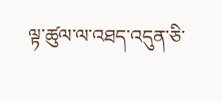ལྟ་ཚུལ་ལ་འཐད་འདུན་ཅི་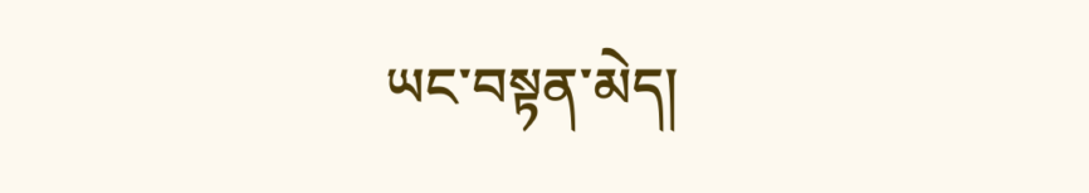ཡང་བསྟན་མེད།